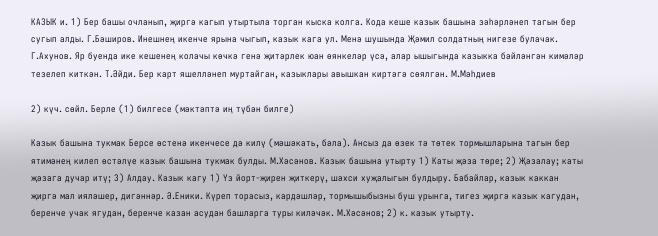КАЗЫК и. 1) Бер башы очланып, җиргә кагып утыртыла торган кыска колга. Кода кеше казык башына зәһәрләнеп тагын бер сугып алды. Г.Бәширов. Инешнең икенче ярына чыгып, казык кага ул. Менә шушында Җәмил солдатның нигезе булачак. Г.Ахунов. Яр буенда ике кешенең колачы көчкә генә җитәрлек юан өянкеләр үсә, алар ышыгында казыкка бәйләнгән кимәләр тезелеп киткән. Т.Әйди. Бер карт яшелләнеп муртайган, казыклары авышкан киртәгә сөялгән. М.Мәһдиев

2) күч. сөйл. Берле (1) билгесе (мәктәптә иң түбән билге)

Казык башына тукмак Берсе өстенә икенчесе дә килү (мәшәкать, бәла). Ансыз да өзек тә төтек тормышларына тагын бер ятимәнең килеп өстәлүе казык башына тукмак булды. М.Хәсәнов. Казык башына утырту 1) Каты җәза төре; 2) Җәзалау; каты җәзага дучар итү; 3) Алдау. Казык кагу 1) Үз йорт-җирен җиткерү, шәхси хуҗалыгын булдыру. Бабайлар, казык каккан җиргә мал ияләшер, дигәннәр. Ә.Еники. Күреп торасыз, кардәшләр, тормышыбызны буш урынга, тигез җиргә казык кагудан, беренче учак ягудан, беренче казан асудан башларга туры киләчәк. М.Хәсәнов; 2) к. казык утырту.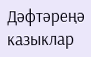Дәфтәреңә казыклар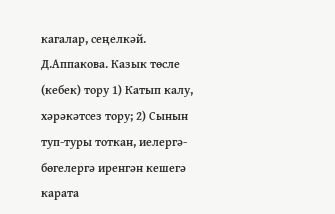кагалар, сеңелкәй. Д.Аппакова. Казык төсле (кебек) тору 1) Катып калу, хәрәкәтсез тору; 2) Сынын туп-туры тоткан, иелергә-бөгелергә иренгән кешегә карата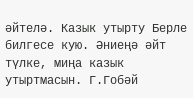әйтелә. Казык утырту Берле билгесе кую. Әниеңә әйт түлке, миңа казык утыртмасын. Г.Гобәй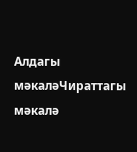Алдагы мәкаләЧираттагы мәкалә